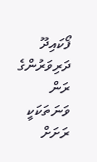ފޯކައިދޫ ދަރިވަރުންގެ ރަން ވަނަތަކަކީ ރަށަށް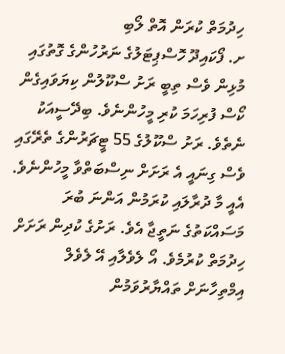ހިދުމަތް ކުރަން އޮތް ލޯބި
ށ. ފޯކައިދޫ ހޮސްޕިޓަލުގެ ނަރުހުންގެ ގޮތުގައި މުޅިން ވެސް ތިބީ ރަށު ސްކޫލުން ކިޔަވައިގެން ކޯސް ފުރިހަމަ ކުރި މީހުންނެވެ. ބިދޭސީއަކު ނެތެވެ. ރަށު ސްކޫލުގެ 55 ޓީޗަރުންގެ ތެރޭގައި ވެސް ގިނައީ އެ ރަށަށް ނިސްބަތްވާ މީހުންނެވެ. އެއީ މާ ދުރާލައި ކުރަމުން އަންނަ ބުރަ މަސައްކަތުގެ ނަތީޖާ އެވެ. ރަށުގެ ކުދިން ރަށަށް ހިދުމަތް ކުރުމެވެ. އޯ ލެވެލާއި އޭ ލެވެލް އިމްތިހާނަށް ތައްޔާރުވަމުން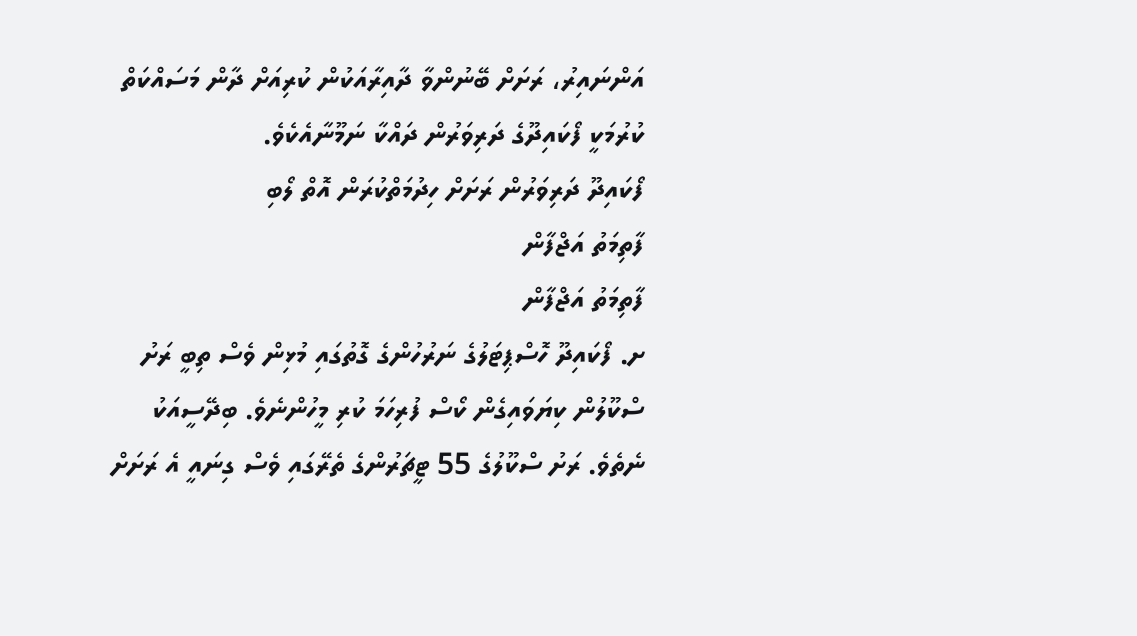އަންނައިރު، ރަށަށް ބޭނުންވާ ދާއިރާއަކުން ކުރިއަށް ދާން މަސައްކަތް ކުރުމަކީ ފޯކައިދޫގެ ދަރިވަރުން ދައްކާ ނަމޫނާއެކެވެ.
ފޯކައިދޫ ދަރިވަރުން ރަށަށް ހިދުމަތްކުރަން އޮތް ލޯބި
ފާތިމަތު އަޖްފާން
ފާތިމަތު އަޖްފާން
ށ. ފޯކައިދޫ ހޮސްޕިޓަލުގެ ނަރުހުންގެ ގޮތުގައި މުޅިން ވެސް ތިބީ ރަށު ސްކޫލުން ކިޔަވައިގެން ކޯސް ފުރިހަމަ ކުރި މީހުންނެވެ. ބިދޭސީއަކު ނެތެވެ. ރަށު ސްކޫލުގެ 55 ޓީޗަރުންގެ ތެރޭގައި ވެސް ގިނައީ އެ ރަށަށް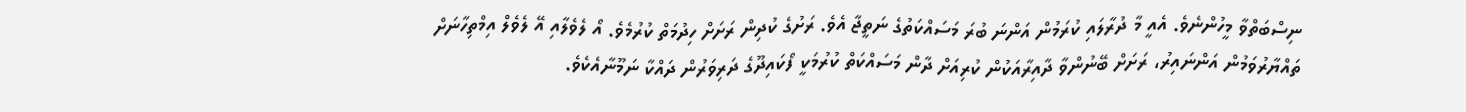ނިސްބަތްވާ މީހުންނެވެ. އެއީ މާ ދުރާލައި ކުރަމުން އަންނަ ބުރަ މަސައްކަތުގެ ނަތީޖާ އެވެ. ރަށުގެ ކުދިން ރަށަށް ހިދުމަތް ކުރުމެވެ. އޯ ލެވެލާއި އޭ ލެވެލް އިމްތިހާނަށް ތައްޔާރުވަމުން އަންނައިރު، ރަށަށް ބޭނުންވާ ދާއިރާއަކުން ކުރިއަށް ދާން މަސައްކަތް ކުރުމަކީ ފޯކައިދޫގެ ދަރިވަރުން ދައްކާ ނަމޫނާއެކެވެ.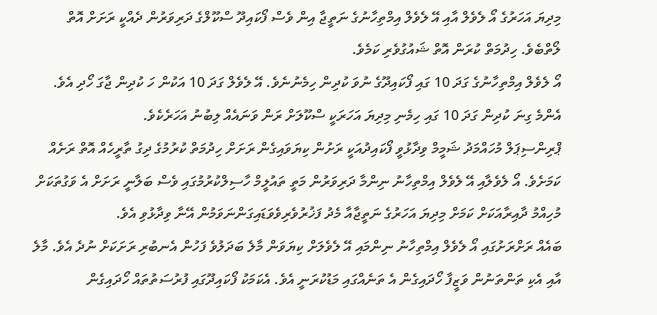މިދިޔަ އަހަރުގެ އޯ ލެވެލް އާއި އޭ ލެވެލް އިމްތިހާނުގެ ނަތީޖާ އިން ވެސް ފޯކައިދޫ ސްކޫލްގެ ދަރިވަރުން ދެއްކީ ރަށަށް އޮތް ލޯތްބެވެ. ހިދުމަތް ކުރަން އޮތް ޝައުގުވެރި ކަމެވެ.
އޯ ލެވެލް އިމްތިހާނުގެ ގަދަ 10 ގައި ފޯކައިދޫގެ ނުވަ ކުދިން ހިމެނުނެވެ. އޭ ލެވެލް ގަދަ 10 އަކުން ހަ ކުދިން ޖާގަ ހޯދި އެވެ. އެންމެ ގިނަ ކުދިން ގަދަ 10 ގައި ހިމެނި މިދިޔަ އަހަރަކީ ސްކޫލަށް ރަން ވަނައެއް ލިބުނު އަހަރެކެވެ.
ޕްރިންސިޕަލް މުހައްމަދު ޝަމީމް ވިދާޅުވީ ފޯކައިދުއަކީ ރަށުން ކިޔަވައިގެން ރަށަށް ހިދުމަތް ކުރުމުގެ ދިގު ތާރީހެއް އޮތް ރަށެއް ކަމަށެވެ. އޯ ލެވެލާއި އޭ ލެވެލް އިމްތިހާނު ނިންމާ ދަރިވަރުން މަތީ ތައުލީމް ހާސިލްކުރުމުގައި ވެސް ބަލާނީ ރަށަށް އެ ވަގުތަކަށް މުހިއްމު ދާއިރާއަކަށް ކަމަށް މިދިޔަ އަހަރުގެ ނަތީޖާއާ މެދު ފަޚުރުވެރިވެވަޑައިގަންނަވަމުން އޭނާ ވިދާޅުވި އެވެ.
ބައެއް ރަށްރަށުގައި އޯ ލެވެލް އިމްތިހާނު ނިންމައި އޭ ލެވެލަށް ކިޔަވަން މާލެ ބަދަލުވެ ފަހުން އެނބުރި ރަށަކަށް ނުދެ އެވެ. މާލެ އާއި އެކި ތަންތަނުން ވަޒީފާ ހޯދައިގެން އެ ތަނެއްގައި މަޑުކުރަނީ އެވެ. އެކަމަކު ފޯކައިދޫގައި ފުރުސަތުތައް ހޯދައިގެން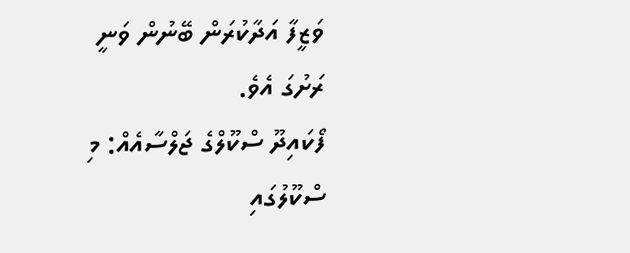ވަޒީފާ އަދާކުރަން ބޭނުން ވަނީ ރަށުގަ އެވެ.
ފޯކައިދޫ ސްކޫލްގެ ޖަލްސާއެއް: މި ސްކޫލުގައި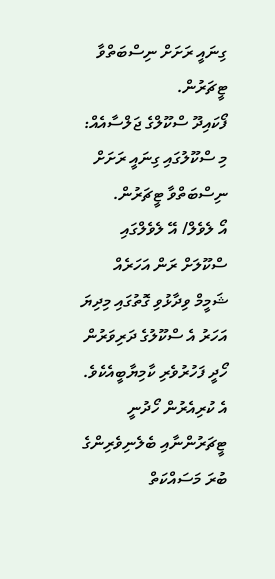ގިނައީ ރަށަށް ނިސްބަތްވާ ޓީޗަރުން.
ފޯކައިދޫ ސްކޫލްގެ ޖަލްސާއެއް: މި ސްކޫލުގައި ގިނައީ ރަށަށް ނިސްބަތްވާ ޓީޗަރުން.
އޯ ލެވެލް/ އޭ ލެވެލްގައި ސްކޫލަށް ރަން އަހަރެއް
ޝަމީމް ވިދާޅުވި ގޮތުގައި މިދިޔަ އަހަރު އެ ސްކޫލުގެ ދަރިވަރުން ހޯދީ ފަހުރުވެރި ކާމިޔާބީއެކެވެ. އެ ކުރިއެރުން ހޯދުނީ ޓީޗަރުންނާއި ބެލެނިވެރިންގެ ބުރަ މަސައްކަތް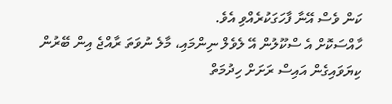ކަން ވެސް އޭނާ ފާހަގަކުރެއްވި އެވެ.
ހާއްސަކޮށް އެ ސްކޫލުން އޭ ލެވެލް ނިންމައި، މާލެ ނުވަތަ ރާއްޖެ އިން ބޭރުން ކިޔަވައިގެން އައިސް ރަށަށް ހިދުމަތް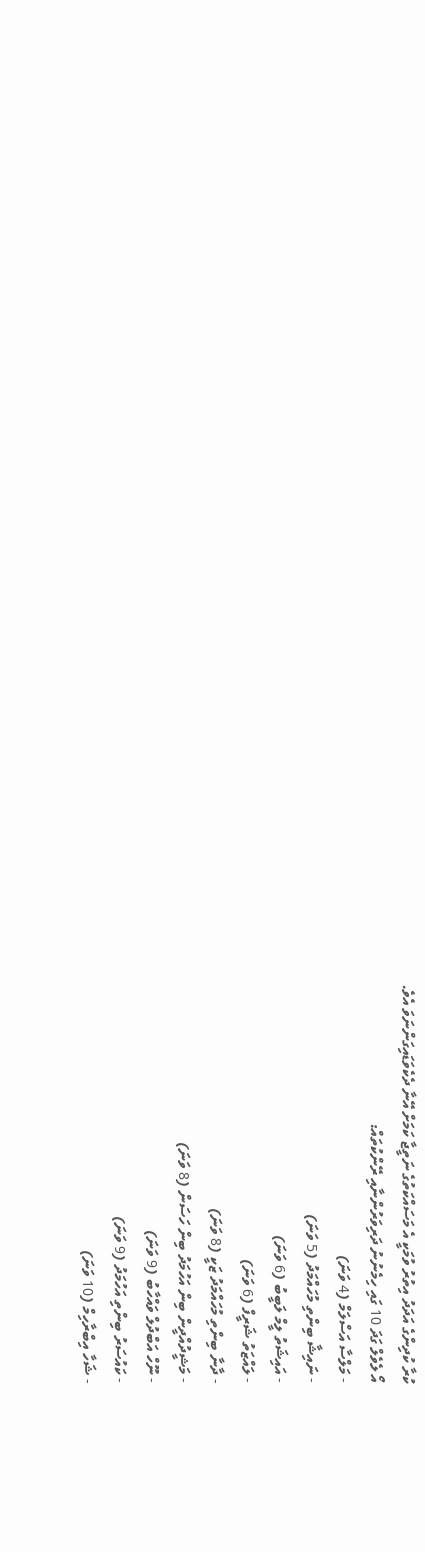ކުރާ ކުދިންގެ އަދަދު އިތުރު ވުމަކީ އެ މަސައްކަތުގެ ނަތީޖާ ކަމަށް އޭނާ ދެކެވަޑައިގަންނަވަ އެވެ.
އޯ ލެވެލް ގަދަ 10 ގައި ހިމެނުނު ދަރިވަރުންނާއި ރޭންކުތައް:
- މަލްސާ އަސްލަމް (4 ވަނަ)
- ނައިޝާ ބިންތި މުހައްމަދު (5 ވަނަ)
- އައިޝަތު ލީމް ލަބީބު (6 ވަނަ)
- ލައްޒަތު ޝަރީފް (6 ވަނަ)
- ދާނާ ބިންތި މުހައްމަދު ޒަކީ (8 ވަނަ)
- މަޝީދުއްދީން ބިން އަހުމަދު ބިން ހަސަން (8 ވަނަ)
- ނޫހް އަބްދުލް ވައްހާބު (9 ވަނަ)
- ކައުސަރު ބިންތި އަހުމަދު (9 ވަނަ)
- ޝަހާ އިބްރާހިމް (10 ވަނަ)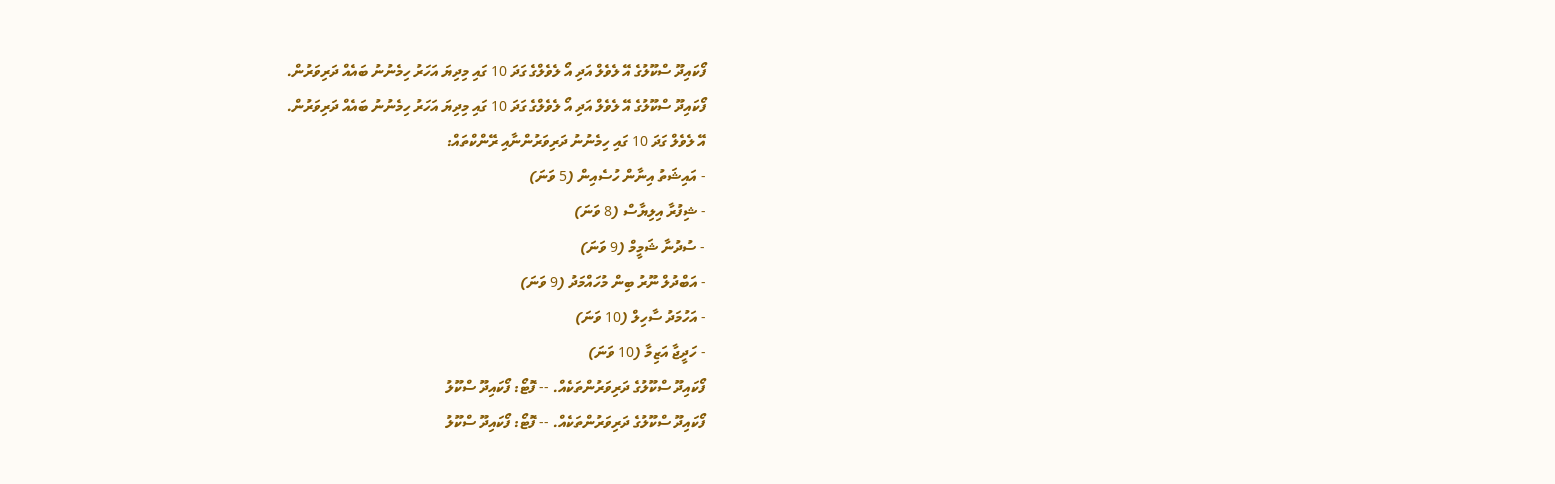ފޯކައިދޫ ސްކޫލުގެ އޭ ލެވެލް އަދި އޯ ލެވެލްގެ ގަދަ 10 ގައި މިދިޔަ އަހަރު ހިމެނުނު ބައެއް ދަރިވަރުން.
ފޯކައިދޫ ސްކޫލުގެ އޭ ލެވެލް އަދި އޯ ލެވެލްގެ ގަދަ 10 ގައި މިދިޔަ އަހަރު ހިމެނުނު ބައެއް ދަރިވަރުން.
އޭ ލެވެލް ގަދަ 10 ގައި ހިމެނުނު ދަރިވަރުންނާއި ރޭންކްތައް:
- އައިޝަތު އިނާން ހުސެއިން (5 ވަނަ)
- ޝިފުރާ އިލިޔާސް (8 ވަނަ)
- ސުދުނާ ޝަމީމް (9 ވަނަ)
- އަބްދުލް ނޫރު ބިން މުހައްމަދު (9 ވަނަ)
- އަހުމަދު ސާހިލް (10 ވަނަ)
- ހަދީޖާ އަޒިމާ (10 ވަނަ)
ފޯކައިދޫ ސްކޫލުގެ ދަރިވަރުންތަކެއް. -- ފޮޓޯ: ފޯކައިދޫ ސްކޫލު
ފޯކައިދޫ ސްކޫލުގެ ދަރިވަރުންތަކެއް. -- ފޮޓޯ: ފޯކައިދޫ ސްކޫލު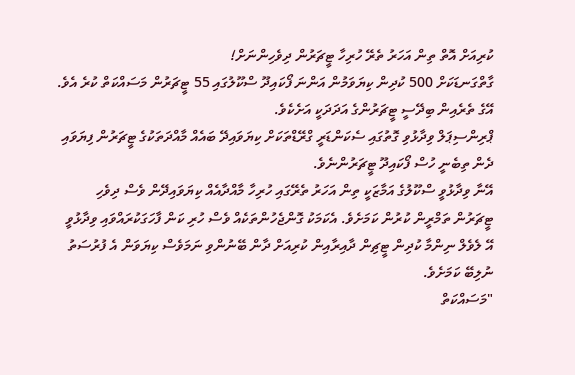ކުރިއަށް އޮތް ތިން އަހަރު ތެރޭ ހުރިހާ ޓީޗަރުން ދިވެހިންނަށް!
ގާތްގަނޑަކަށް 500 ކުދިން ކިޔަވަމުން އަންނަ ފޯކައިދޫ ސްކޫލުގައި 55 ޓީޗަރުން މަސައްކަތް ކުރެ އެވެ. އޭގެ ތެރެއިން ބިދޭސީ ޓީޗަރުންގެ އަދަދަކީ އަށެކެވެ.
ޕްރިންސިޕަލް ވިދާޅުވި ގޮތުގައި ސެކަންޑަރީ ގްރޭޑްތަކަށް ކިޔަވައިދޭ ބައެއް މާއްދަތަކުގެ ޓީޗަރުން ފިޔަވައި ދެން ތިބެނީ ހުސް ފޯކައިދޫ ޓީޗަރުންނެވެ.
އޭނާ ވިދާޅުވީ ސްކޫލުގެ އަމާޒަކީ ތިން އަހަރު ތެރޭގައި ހުރިހާ މާއްދާއެއް ކިޔަވައިދޭން ވެސް ދިވެހި ޓީޗަރުން ތަމްރީން ކުރުން ކަމަށެވެ. އެކަމަކު ގޮންޖެހުންތަކެއް ވެސް ހުރި ކަން ފާހަގަކުރައްވައި ވިދާޅުވީ އޭ ލެވެލް ނިންމާ ކުދިން ޓީޗިން ދާއިރާއިން ކުރިއަށް ދާން ބޭނުންވި ނަމަވެސް ކިޔަވަން އެ ފުރުސަތު ނުލިބޭ ކަމަށެވެ.
"މަސައްކަތް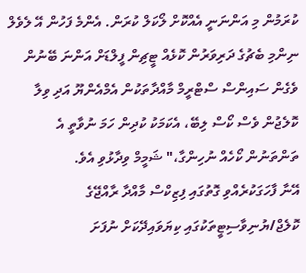ކުރަމުން މި އަންނަނީ އެއްކޮށް ލޯކަލް ކުރަން. އެންމެ ފަހުން އޭ ލެވެލް ނިންމި ބެޗުގެ ދަރިވަރުން ކޮޅެއް ޓީޗިން ފީލްޑަށް އަންނަ ބޭނުން ވެގެން ސައިންސް ސްޓްރީމް މާއްދާތަކުން އެމްއެންޔޫ އަދި ވިލާ ކޮލެޖުން ވެސް ކޯސް ލިބޭ، އެކަމަކު ކުދިން ހަމަ ނުވާތީ އެ ތަންތަނުން ކޯހެއް ނުހިންގާ،" ޝަމީމް ވިދާޅުވި އެވެ.
އޭނާ ފާހަގަކުރެއްވި ގޮތުގައި ފިޒިކްސް މާއްދާ ރާއްޖޭގެ ކޮލެޖް/ޔުނިވާސިޓީތަކުގައި ކިޔަވައިދޭކަށް ނުފަށަ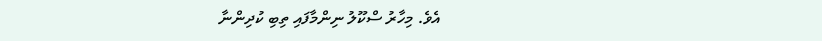އެވެ. މިހާރު ސްކޫލު ނިންމާފައި ތިބި ކުދިންނާ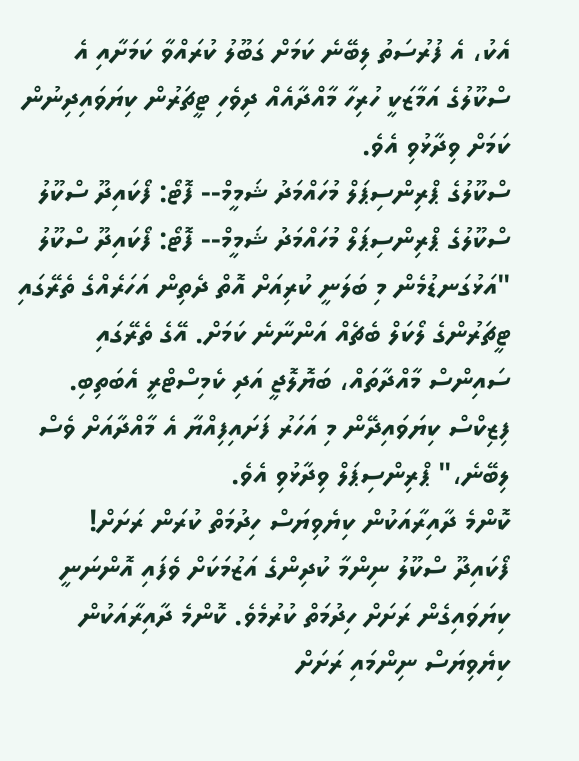އެކު، އެ ފުރުސަތު ލިބޭނެ ކަމަށް ގަބޫލު ކުރައްވާ ކަމަށާއި އެ ސްކޫލުގެ އަމާޒަކީ ހުރިހާ މާއްދާއެއް ދިވެހި ޓީޗަރުން ކިޔަވައިދިނުން ކަމަށް ވިދާޅުވި އެވެ.
ސްކޫލުގެ ޕްރިންސިޕަލް މުހައްމަދު ޝަމީމް-- ފޮޓޯ: ފޯކައިދޫ ސްކޫލު
ސްކޫލުގެ ޕްރިންސިޕަލް މުހައްމަދު ޝަމީމް-- ފޮޓޯ: ފޯކައިދޫ ސްކޫލު
"އަޅުގަނޑުމެން މި ބަލަނީ ކުރިއަށް އޮތް ދެތިން އަހަރެއްގެ ތެރޭގައި ޓީޗަރުންގެ ލޯކަލް ބެޗެއް އަންނާނެ ކަމަށް. އޭގެ ތެރޭގައި ސައިންސް މާއްދާތައް، ބަޔޮލޮޖީ އަދި ކެމިސްޓްރީ އެބަތިބި. ފިޒިކްސް ކިޔަވައިދޭން މި އަހަރު ފަށައިފިއްޔާ އެ މާއްދާއަށް ވެސް ލިބޭނެ،" ޕްރިންސިޕަލް ވިދާޅުވި އެވެ.
ކޮންމެ ދާއިރާއަކުން ކިޔެވިޔަސް ހިދުމަތް ކުރަން ރަށަށް!
ފޯކައިދޫ ސްކޫލު ނިންމާ ކުދިންގެ އަޒުމަކަށް ވެފައި އޮންނަނީ ކިޔަވައިގެން ރަށަށް ހިދުމަތް ކުރުމެވެ. ކޮންމެ ދާއިރާއަކުން ކިޔެވިޔަސް ނިންމައި ރަށަށް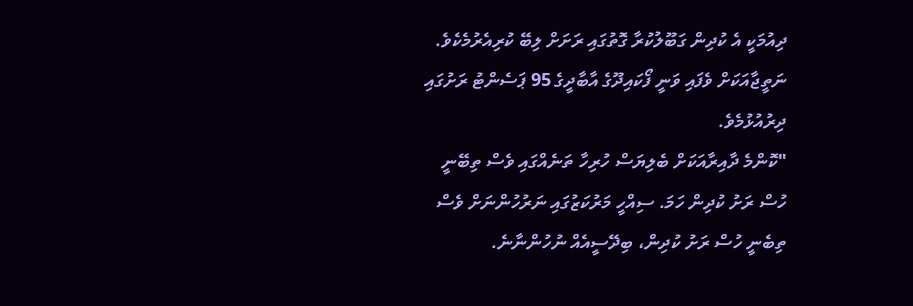ދިއުމަކީ އެ ކުދިން ގަބޫލުކުރާ ގޮތުގައި ރަށަށް ލިބޭ ކުރިއެރުމެކެވެ.
ނަތީޖާއަކަށް ވެފައި ވަނީ ފޯކައިދޫގެ އާބާދީގެ 95 ޕަސެންޓު ރަށުގައި ދިރުއުޅުމެވެ.
"ކޮންމެ ދާއިރާއަކަށް ބެލިޔަސް ހުރިހާ ތަނެއްގައި ވެސް ތިބޭނީ ހުސް ރަށު ކުދިން ހަމަ. ސިއްހީ މަރުކަޒުގައި ނަރުހުންނަށް ވެސް ތިބެނީ ހުސް ރަށު ކުދިން، ބިދޭސީއެއް ނުހުންނާނެ.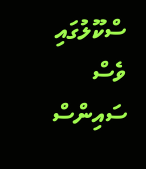ސްކޫލުގައި ވެސް ސައިންސް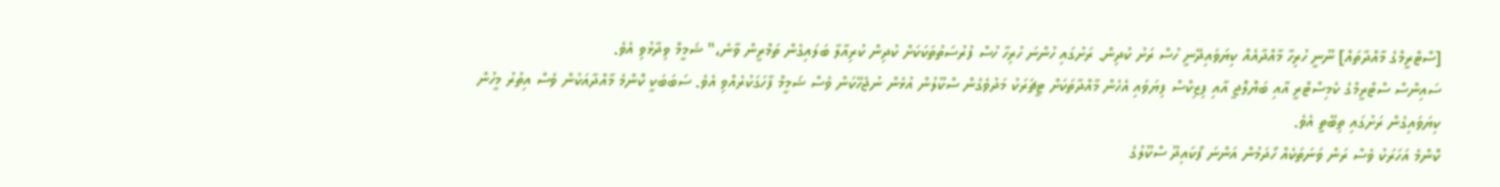[ސްޓްރީމްގެ މާއްދާތައް] ނޫނީ ހުރިހާ މާއްދާއެއް ކިޔަވައިދޭނީ ހުސް ރަށު ކުދިން. ރަށުގައި ހުންނަ ހުރިހާ ހުސް ފުރުސަތުތަކަކަށް ކުދިން ކުރިއާލާ ބަލައިގެން ތަމްރީން ވާނެ،" ޝަމީމް ވިދާޅުވި އެވެ.
ސައިންސް ސްޓްރީމްގެ ކެމިސްޓްރީ އާއި ބަޔޮލޮޖީ އާއި ފިޒިކްސް ފިޔަވައި އެހެން މާއްދާތަކަށް ޓީޗަރަކު މަދުވެގެން ސްކޫލުން އުޅެން ނުޖެހޭކަން ވެސް ޝަމީމް ފާހަގަކުރެއްވި އެވެ. ސަބަބަކީ ކޮންމެ މާއްދާއަކުން ވެސް އިތުރު މީހުން ކިޔަވައިގެން ރަށުގައި ތިބޭތީ އެވެ.
ކޮންމެ އަހަރަކު ވެސް ރަން ވަނަތަކެއް ހޯދަމުން އަންނަ ފޯކައިދޫ ސްކޫލުގެ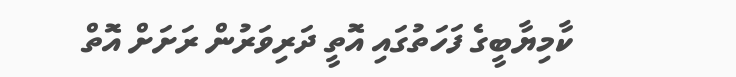ކާމިޔާބީގެ ފަހަތުގައި އޮތީ ދަރިވަރުން ރަށަށް އޮތް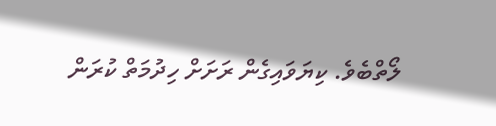ލޯތްބެވެ. ކިޔަވައިގެން ރަށަށް ހިދުމަތް ކުރަން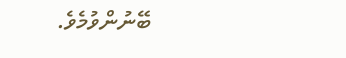ބޭނުންވުމެވެ.